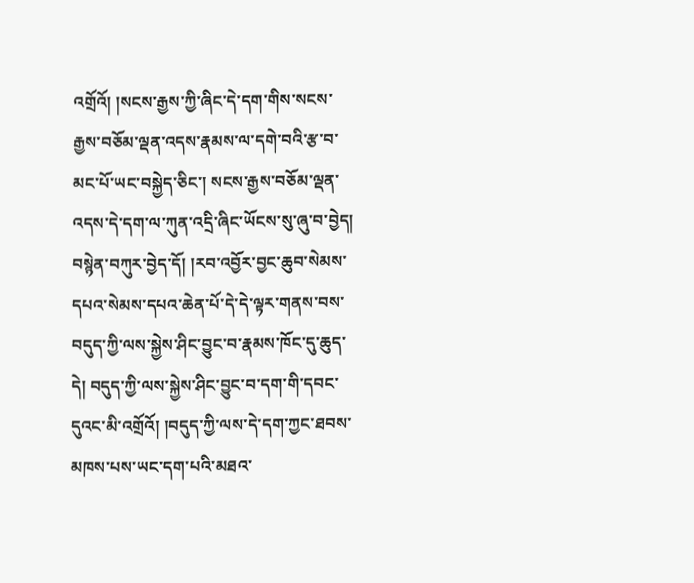འགྲོའོ། །སངས་རྒྱས་ཀྱི་ཞིང་དེ་དག་གིས་སངས་རྒྱས་བཅོམ་ལྡན་འདས་རྣམས་ལ་དགེ་བའི་རྩ་བ་མང་པོ་ཡང་བསྐྱེད་ཅིང་། སངས་རྒྱས་བཅོམ་ལྡན་འདས་དེ་དག་ལ་ཀུན་འདྲི་ཞིང་ཡོངས་སུ་ཞུ་བ་བྱེད། བསྙེན་བཀུར་བྱེད་དོ། །རབ་འབྱོར་བྱང་ཆུབ་སེམས་དཔའ་སེམས་དཔའ་ཆེན་པོ་དེ་དེ་ལྟར་གནས་བས་བདུད་ཀྱི་ལས་སྐྱེས་ཤིང་བྱུང་བ་རྣམས་ཁོང་དུ་ཆུད་དེ། བདུད་ཀྱི་ལས་སྐྱེས་ཤིང་བྱུང་བ་དག་གི་དབང་དུའང་མི་འགྲོའོ། །བདུད་ཀྱི་ལས་དེ་དག་ཀྱང་ཐབས་མཁས་པས་ཡང་དག་པའི་མཐའ་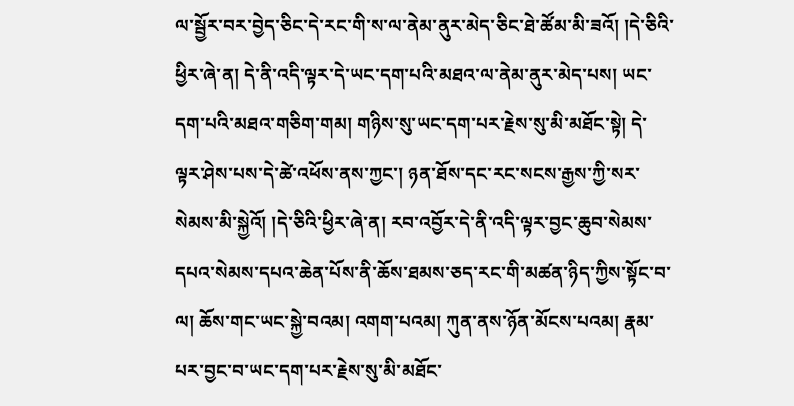ལ་སྦྱོར་བར་བྱེད་ཅིང་དེ་རང་གི་ས་ལ་ནེམ་ནུར་མེད་ཅིང་ཐེ་ཚོམ་མི་ཟའོ། །དེ་ཅིའི་ཕྱིར་ཞེ་ན། དེ་ནི་འདི་ལྟར་དེ་ཡང་དག་པའི་མཐའ་ལ་ནེམ་ནུར་མེད་པས། ཡང་དག་པའི་མཐའ་གཅིག་གམ། གཉིས་སུ་ཡང་དག་པར་རྗེས་སུ་མི་མཐོང་སྟེ། དེ་ལྟར་ཤེས་པས་དེ་ཚེ་འཕོས་ནས་ཀྱང་། ཉན་ཐོས་དང་རང་སངས་རྒྱས་ཀྱི་སར་སེམས་མི་སྐྱེའོ། །དེ་ཅིའི་ཕྱིར་ཞེ་ན། རབ་འབྱོར་དེ་ནི་འདི་ལྟར་བྱང་ཆུབ་སེམས་དཔའ་སེམས་དཔའ་ཆེན་པོས་ནི་ཆོས་ཐམས་ཅད་རང་གི་མཚན་ཉིད་ཀྱིས་སྟོང་བ་ལ། ཆོས་གང་ཡང་སྐྱེ་བའམ། འགག་པའམ། ཀུན་ནས་ཉོན་མོངས་པའམ། རྣམ་པར་བྱང་བ་ཡང་དག་པར་རྗེས་སུ་མི་མཐོང་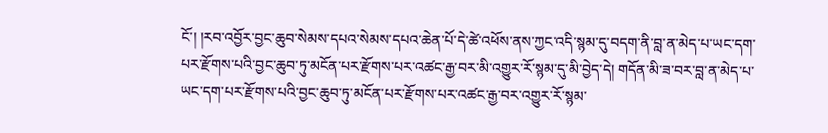ངོ་། །རབ་འབྱོར་བྱང་ཆུབ་སེམས་དཔའ་སེམས་དཔའ་ཆེན་པོ་དེ་ཚེ་འཕོས་ནས་ཀྱང་འདི་སྙམ་དུ་བདག་ནི་བླ་ན་མེད་པ་ཡང་དག་པར་རྫོགས་པའི་བྱང་ཆུབ་ཏུ་མངོན་པར་རྫོགས་པར་འཚང་རྒྱ་བར་མི་འགྱུར་རོ་སྙམ་དུ་མི་བྱེད་དེ། གདོན་མི་ཟ་བར་བླ་ན་མེད་པ་ཡང་དག་པར་རྫོགས་པའི་བྱང་ཆུབ་ཏུ་མངོན་པར་རྫོགས་པར་འཚང་རྒྱ་བར་འགྱུར་རོ་སྙམ་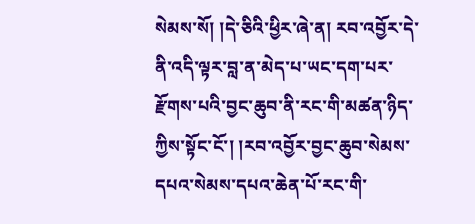སེམས་སོ། །དེ་ཅིའི་ཕྱིར་ཞེ་ན། རབ་འབྱོར་དེ་ནི་འདི་ལྟར་བླ་ན་མེད་པ་ཡང་དག་པར་རྫོགས་པའི་བྱང་ཆུབ་ནི་རང་གི་མཚན་ཉིད་ཀྱིས་སྟོང་ངོ་། །རབ་འབྱོར་བྱང་ཆུབ་སེམས་དཔའ་སེམས་དཔའ་ཆེན་པོ་རང་གི་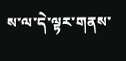ས་ལ་དེ་ལྟར་གནས་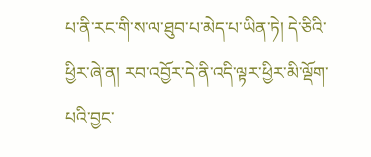པ་ནི་རང་གི་ས་ལ་ཐུབ་པ་མེད་པ་ཡིན་ཏེ། དེ་ཅིའི་ཕྱིར་ཞེ་ན། རབ་འབྱོར་དེ་ནི་འདི་ལྟར་ཕྱིར་མི་ལྡོག་པའི་བྱང་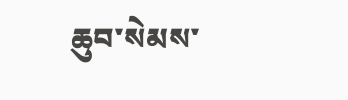ཆུབ་སེམས་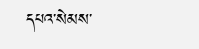དཔའ་སེམས་